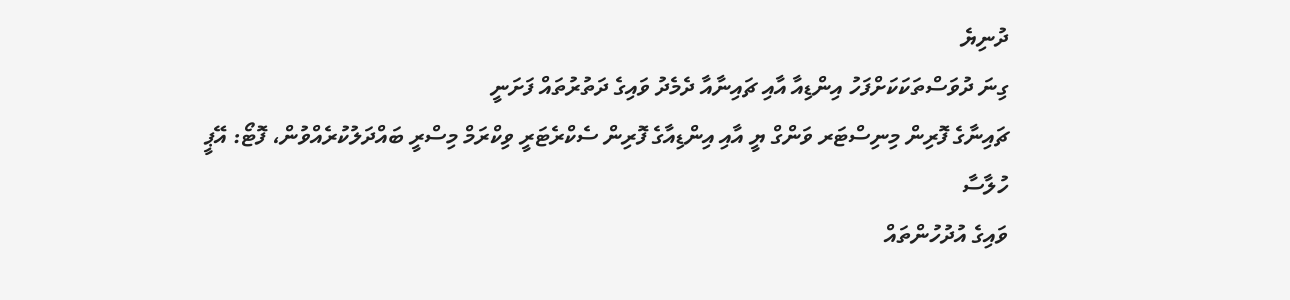ދުނިޔެ
ގިނަ ދުވަސްތަކަކަށްފަހު އިންޑިއާ އާއި ޗައިނާއާ ދެމެދު ވައިގެ ދަތުރުތައް ފަށަނީ
ޗައިނާގެ ފޮރިން މިނިސްޓަރ ވަންގް ޔީ އާއި އިންޑިއާގެ ފޮރިން ސެކްރެޓަރީ ވިކްރަމް މިސްރީ ބައްދަލުކުރެއްވުން، ފޮޓޯ: އޭޕީ
ހުލާސާ
ވައިގެ އުދުހުންތައް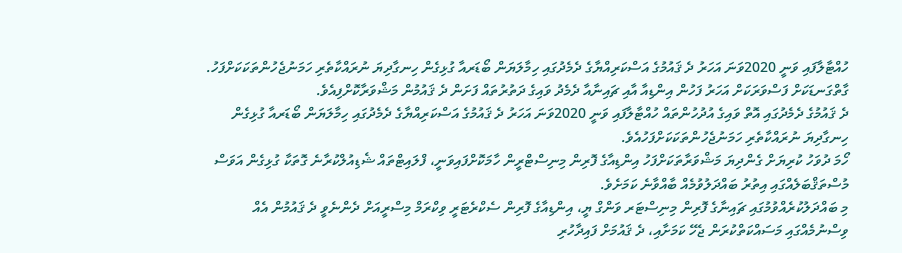ހުއްޓާލާފައި ވަނީ 2020ވަނަ އަހަރު ދެ ޤައުމުގެ އަސްކަރިއްޔާގެ ދެމެދުގައި ހިމާލަޔަން ބޯޑަރއާ ގުޅިގެން ހިނގާދިޔަ ނުރައްކާތެރި ހަމަނުޖެހުންތަކަކަށްފަހު.
ގާތްގަނޑަކަށް ފަސްވަރަކަށް އަހަރު ފަހުން އިންޑިއާ އާއި ޗައިނާއާ ދެމެދު ވައިގެ ދަތުރުތައް ފަށަން ދެ ޤައުމުން މަޝްވަރާކޮށްފިއެވެ.
ދެ ޤައުމުގެ ދެމެދުގައި އޮތް ވައިގެ އުދުހުންތައް ހުއްޓާލާފައި ވަނީ 2020ވަނަ އަހަރު ދެ ޤައުމުގެ އަސްކަރިއްޔާގެ ދެމެދުގައި ހިމާލަޔަން ބޯޑަރއާ ގުޅިގެން ހިނގާދިޔަ ނުރައްކާތެރި ހަމަނުޖެހުންތަކަކަށްފަހުއެވެ.
ހޯމަ ދުވަހު ކުރިޔަށް ގެންދިޔަ މަޝްވަރާތަކަށްފަހު އިންޑިއާގެ ފޮރިން މިނިސްޓްރީން ހާމަކޮށްފައިވަނީ، ފްލައިޓްތައް ޝެޑިއުލްކުރާނެ ގޮތަކާ ގުޅިގެން އަވަސް މުސްތަޤްބަލެއްގައި އިތުރު ބައްދަލުވުމެއް ބާއްވާނެ ކަމަށެވެ.
މި ބައްދަލުކުރެއްވުމުގައި ޗައިނާގެ ފޮރިން މިނިސްޓަރ ވަންގް ޔީ، އިންޑިއާގެ ފޮރިން ސެކްރެޓަރީ ވިކްރަމް މިސްރީއަށް ދެންނެވީ ދެ ޤައުމުން އެއް ވިސްނުމެއްގައި މަސައްކަތްކުރަން ޖެހޭ ކަމަށާއި، ދެ ޤައުމަށް ފައިދާހުރި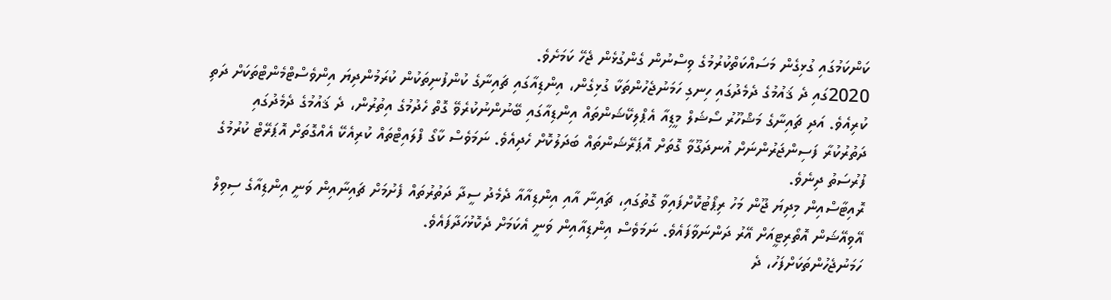ކަންކަމުގައި ގުޅިގެން މަސައްކަތްކުރުމުގެ ވިސްނުން ގެންގުޅެން ޖެހޭ ކަމަށެވެ.
2020ގައި ދެ ޤައުމުގެ ދެމެދުގައި ހިނގި ހަމަނުޖެހުންތަކާ ގުޅިގެން، އިންޑިއާގައި ޗައިނާގެ ކުންފުނިތަކުން ކުރަމުންދިޔަ އިންވެސްޓްމެންޓްތަކަށް ދަތި ކުރިއެވެ. އަދި ޗައިނާގެ މަޝްހޫރު ސޯޝަލް މީޑިއާ އެޕްލިކޭޝަންތައް އިންޑިއާގައި ބޭނުންނުކުރެވޭ ގޮތް ހެދުމުގެ އިތުރުން، ދެ ޤައުމުގެ ދެމެދުގައި ދަތުރުކުރާ ފަސިންޖަރުންނަށް އުނދަގޫވާ ގޮތަށް އޮޕަރޭޝަންތައް ބަދަލުކޮށް ހެދިއެވެ. ނަމަވެސް ކާގޯ ފްލައިޓްތައް ކުރިއެކޭ އެއްގޮތަށް އޮޕަރޭޓް ކުރުމުގެ ފުރުސަތު ދިނެވެ.
ރޮއިޓާސްއިން މިދިޔަ ޖޫން މަހު ރިޕޯޓުކޮށްފައިވާ ގޮތުގައި، ޗައިނާ އާއި އިންޑިއާއާ ދެމެދު ސީދާ ދަތުރުތައް ފެށުމަށް ޗައިނާއިން ވަނީ އިންޑިއާގެ ސިވިލް އޭވިއޭޝަން އޮތޯރިޓީއަށް އޭރު ދަންނަވާފައެވެ. ނަމަވެސް އިންޑިއާއިން ވަނީ އެކަމަށް ދެކޮޅުހަދާފައެވެ.
ހަމަނުޖެހުންތަކަށްފަހު، ދެ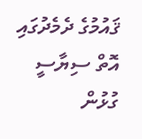ޤައުމުގެ ދެމެދުގައި އޮތް ސިޔާސީ ގުޅުން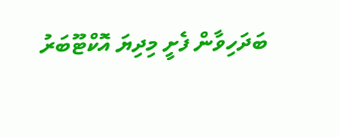ބަދަހިވާން ފެށީ މިދިޔަ އޮކްޓޫބަރު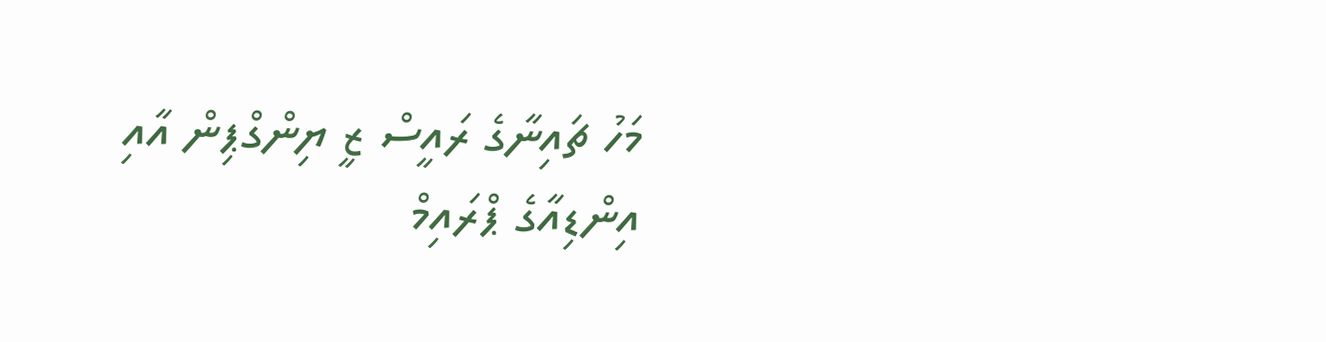މަހު ޗައިނާގެ ރައީސް ޒީ ޔިންގްޕިން އާއި އިންޑިއާގެ ޕްރައިމް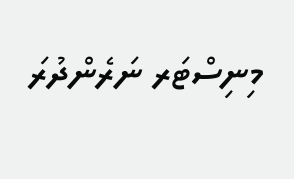މިނިސްޓަރ ނަރެންދުރަ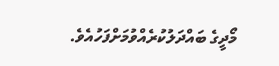މޯދީގެ ބައްދަލުކުރެއްވުމަށްފަހުއެވެ.